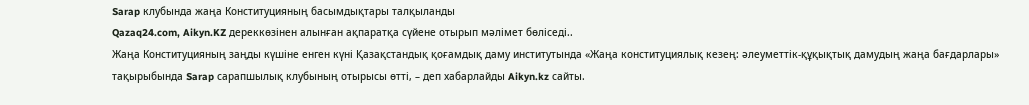Sarap клубында жаңа Конституцияның басымдықтары талқыланды
Qazaq24.com, Aikyn.KZ дереккөзінен алынған ақпаратқа сүйене отырып мәлімет бөліседі..
Жаңа Конституцияның заңды күшіне енген күні Қазақстандық қоғамдық даму институтында «Жаңа конституциялық кезең: әлеуметтік-құқықтық дамудың жаңа бағдарлары» тақырыбында Sarap сарапшылық клубының отырысы өтті, – деп хабарлайды Aikyn.kz сайты.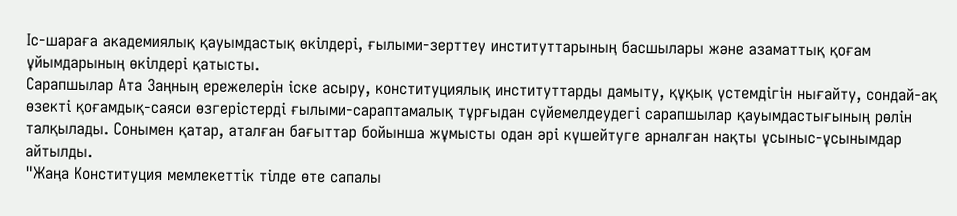Іс-шараға академиялық қауымдастық өкілдері, ғылыми-зерттеу институттарының басшылары және азаматтық қоғам ұйымдарының өкілдері қатысты.
Сарапшылар Ата Заңның ережелерін іске асыру, конституциялық институттарды дамыту, құқық үстемдігін нығайту, сондай-ақ өзекті қоғамдық-саяси өзгерістерді ғылыми-сараптамалық тұрғыдан сүйемелдеудегі сарапшылар қауымдастығының рөлін талқылады. Сонымен қатар, аталған бағыттар бойынша жұмысты одан әрі күшейтуге арналған нақты ұсыныс-ұсынымдар айтылды.
"Жаңа Конституция мемлекеттік тілде өте сапалы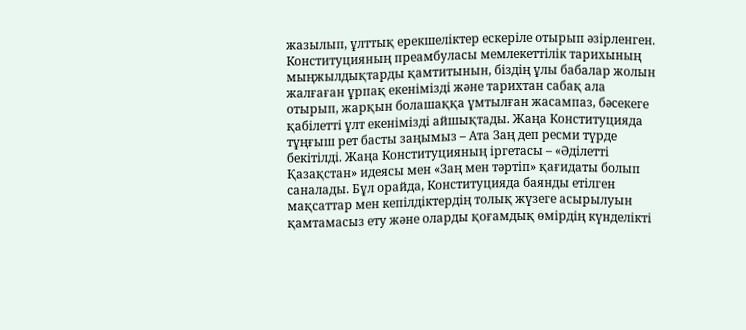жазылып, ұлттық ерекшеліктер ескеріле отырып әзірленген. Конституцияның преамбуласы мемлекеттілік тарихының мыңжылдықтарды қамтитынын, біздің ұлы бабалар жолын жалғаған ұрпақ екенімізді және тарихтан сабақ ала отырып, жарқын болашаққа ұмтылған жасампаз, бәсекеге қабілетті ұлт екенімізді айшықтады. Жаңа Конституцияда тұңғыш рет басты заңымыз – Ата Заң деп ресми түрде бекітілді. Жаңа Конституцияның іргетасы – «Әділетті Қазақстан» идеясы мен «Заң мен тәртіп» қағидаты болып саналады. Бұл орайда, Конституцияда баянды етілген мақсаттар мен кепілдіктердің толық жүзеге асырылуын қамтамасыз ету және оларды қоғамдық өмірдің күнделікті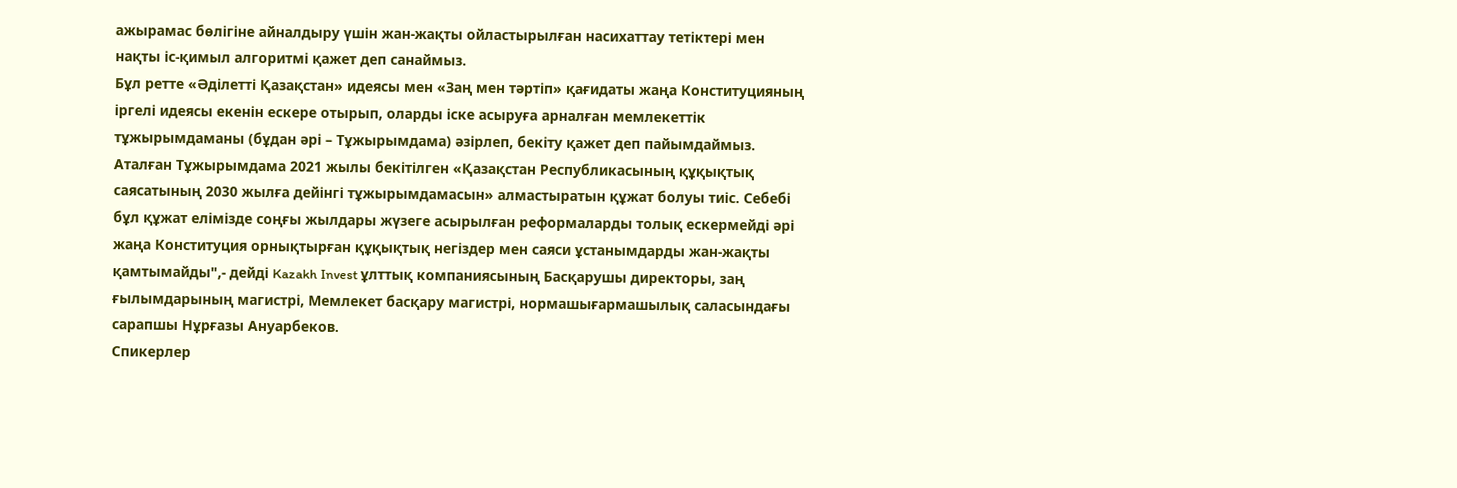ажырамас бөлігіне айналдыру үшін жан-жақты ойластырылған насихаттау тетіктері мен нақты іс-қимыл алгоритмі қажет деп санаймыз.
Бұл ретте «Әділетті Қазақстан» идеясы мен «Заң мен тәртіп» қағидаты жаңа Конституцияның іргелі идеясы екенін ескере отырып, оларды іске асыруға арналған мемлекеттік тұжырымдаманы (бұдан әрі – Тұжырымдама) әзірлеп, бекіту қажет деп пайымдаймыз. Аталған Тұжырымдама 2021 жылы бекітілген «Қазақстан Республикасының құқықтық саясатының 2030 жылға дейінгі тұжырымдамасын» алмастыратын құжат болуы тиіс. Себебі бұл құжат елімізде соңғы жылдары жүзеге асырылған реформаларды толық ескермейді әрі жаңа Конституция орнықтырған құқықтық негіздер мен саяси ұстанымдарды жан-жақты қамтымайды",- дейді Kazakh Invest ұлттық компаниясының Басқарушы директоры, заң ғылымдарының магистрі, Мемлекет басқару магистрі, нормашығармашылық саласындағы сарапшы Нұрғазы Ануарбеков.
Спикерлер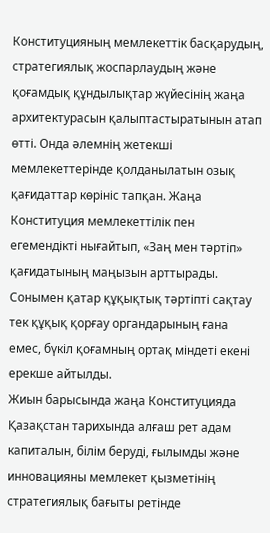Конституцияның мемлекеттік басқарудың, стратегиялық жоспарлаудың және қоғамдық құндылықтар жүйесінің жаңа архитектурасын қалыптастыратынын атап өтті. Онда әлемнің жетекші мемлекеттерінде қолданылатын озық қағидаттар көрініс тапқан. Жаңа Конституция мемлекеттілік пен егемендікті нығайтып, «Заң мен тәртіп» қағидатының маңызын арттырады. Сонымен қатар құқықтық тәртіпті сақтау тек құқық қорғау органдарының ғана емес, бүкіл қоғамның ортақ міндеті екені ерекше айтылды.
Жиын барысында жаңа Конституцияда Қазақстан тарихында алғаш рет адам капиталын, білім беруді, ғылымды және инновацияны мемлекет қызметінің стратегиялық бағыты ретінде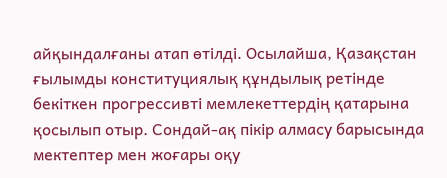айқындалғаны атап өтілді. Осылайша, Қазақстан ғылымды конституциялық құндылық ретінде бекіткен прогрессивті мемлекеттердің қатарына қосылып отыр. Сондай-ақ пікір алмасу барысында мектептер мен жоғары оқу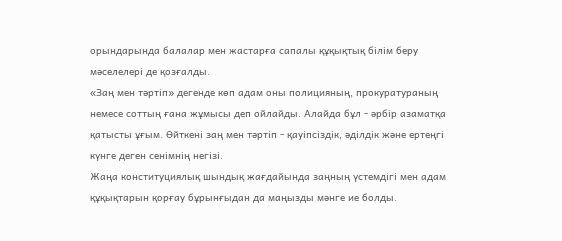орындарында балалар мен жастарға сапалы құқықтық білім беру мәселелері де қозғалды.
«Заң мен тәртіп» дегенде көп адам оны полицияның, прокуратураның немесе соттың ғана жұмысы деп ойлайды. Алайда бұл - әрбір азаматқа қатысты ұғым. Өйткені заң мен тәртіп - қауіпсіздік, әділдік және ертеңгі күнге деген сенімнің негізі.
Жаңа конституциялық шындық жағдайында заңның үстемдігі мен адам құқықтарын қорғау бұрынғыдан да маңызды мәнге ие болды.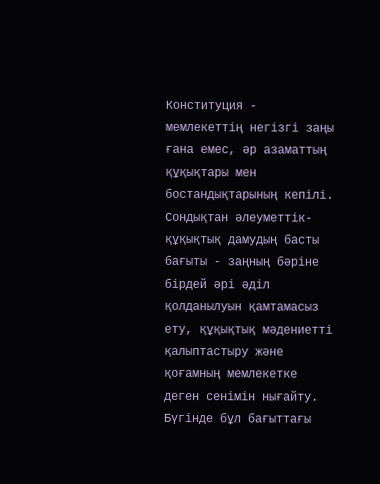Конституция - мемлекеттің негізгі заңы ғана емес, әр азаматтың құқықтары мен бостандықтарының кепілі. Сондықтан әлеуметтік-құқықтық дамудың басты бағыты - заңның бәріне бірдей әрі әділ қолданылуын қамтамасыз ету, құқықтық мәдениетті қалыптастыру және қоғамның мемлекетке деген сенімін нығайту.
Бүгінде бұл бағыттағы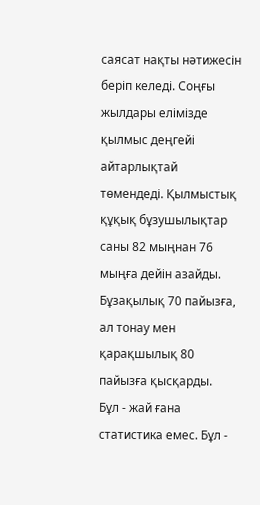саясат нақты нәтижесін беріп келеді. Соңғы жылдары елімізде қылмыс деңгейі айтарлықтай төмендеді. Қылмыстық құқық бұзушылықтар саны 82 мыңнан 76 мыңға дейін азайды. Бұзақылық 70 пайызға, ал тонау мен қарақшылық 80 пайызға қысқарды.
Бұл - жай ғана статистика емес. Бұл -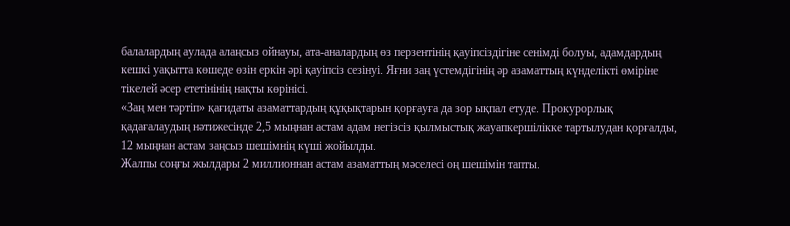балалардың аулада алаңсыз ойнауы, ата-аналардың өз перзентінің қауіпсіздігіне сенімді болуы, адамдардың кешкі уақытта көшеде өзін еркін әрі қауіпсіз сезінуі. Яғни заң үстемдігінің әр азаматтың күнделікті өміріне тікелей әсер ететінінің нақты көрінісі.
«Заң мен тәртіп» қағидаты азаматтардың құқықтарын қорғауға да зор ықпал етуде. Прокурорлық қадағалаудың нәтижесінде 2,5 мыңнан астам адам негізсіз қылмыстық жауапкершілікке тартылудан қорғалды, 12 мыңнан астам заңсыз шешімнің күші жойылды.
Жалпы соңғы жылдары 2 миллионнан астам азаматтың мәселесі оң шешімін тапты.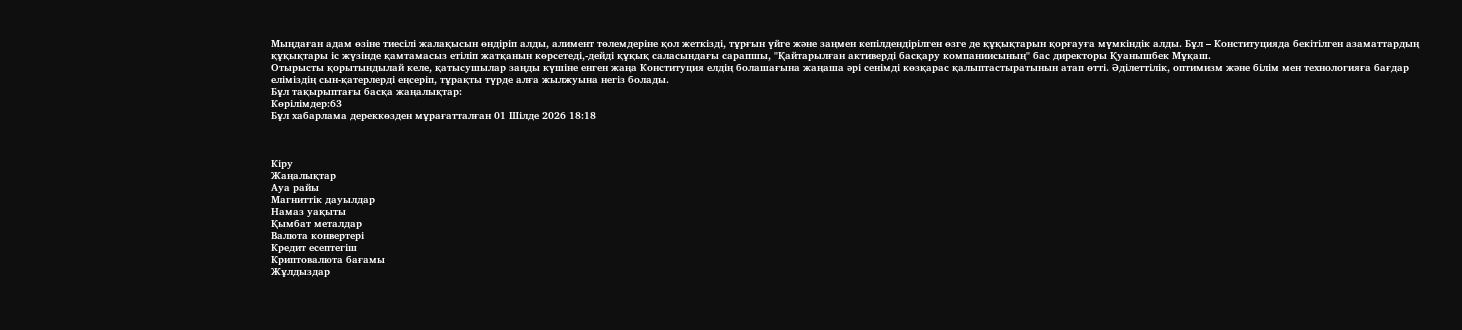Мыңдаған адам өзіне тиесілі жалақысын өндіріп алды, алимент төлемдеріне қол жеткізді, тұрғын үйге және заңмен кепілдендірілген өзге де құқықтарын қорғауға мүмкіндік алды. Бұл – Конституцияда бекітілген азаматтардың құқықтары іс жүзінде қамтамасыз етіліп жатқанын көрсетеді,-дейді құқық саласындағы сарапшы, "Қайтарылған активерді басқару компаниисының" бас директоры Қуанышбек Мұқаш.
Отырысты қорытындылай келе, қатысушылар заңды күшіне енген жаңа Конституция елдің болашағына жаңаша әрі сенімді көзқарас қалыптастыратынын атап өтті. Әділеттілік, оптимизм және білім мен технологияға бағдар еліміздің сын-қатерлерді еңсеріп, тұрақты түрде алға жылжуына негіз болады.
Бұл тақырыптағы басқа жаңалықтар:
Көрілімдер:63
Бұл хабарлама дереккөзден мұрағатталған 01 Шілде 2026 18:18



Кіру
Жаңалықтар
Ауа райы
Магниттік дауылдар
Намаз уақыты
Қымбат металдар
Валюта конвертері
Кредит есептегіш
Криптовалюта бағамы
Жұлдыздар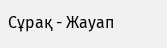Сұрақ - Жауап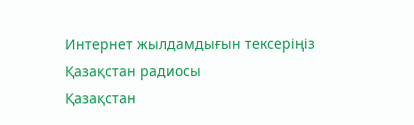Интернет жылдамдығын тексеріңіз
Қазақстан радиосы
Қазақстан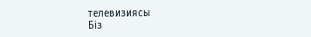телевизиясы
Біз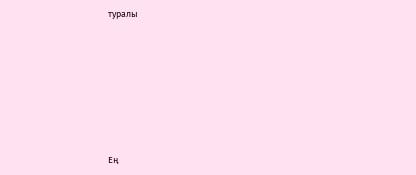туралы








Ең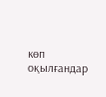көп оқылғандар